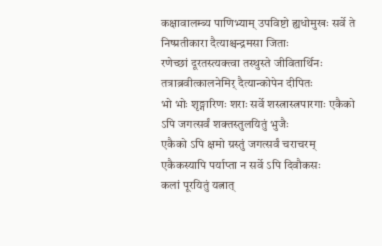कक्षावालम्ब्य पाणिभ्याम् उपविष्टो ह्यधोमुखः सर्वे ते निष्प्रतीकारा दैत्याश्चन्द्रमसा जिताः
रणेच्छां दूरतस्त्यक्त्वा तस्थुस्ते जीवितार्थिनः तत्राब्रवीत्कालनेमिर् दैत्यान्कोपेन दीपितः
भो भोः शृङ्गारिणः शराः सर्वे शस्त्रास्त्रपारगाः एकैको ऽपि जगत्सर्वं शक्तस्तुलयितुं भुजैः
एकैको ऽपि क्षमो ग्रस्तुं जगत्सर्वं चराचरम् एकैकस्यापि पर्याप्ता न सर्वे ऽपि दिवौकसः
कलां पूरयितुं यत्नात्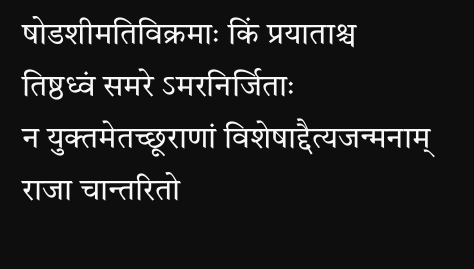षोडशीमतिविक्रमाः किं प्रयाताश्च तिष्ठध्वं समरे ऽमरनिर्जिताः
न युक्तमेतच्छूराणां विशेषाद्दैत्यजन्मनाम् राजा चान्तरितो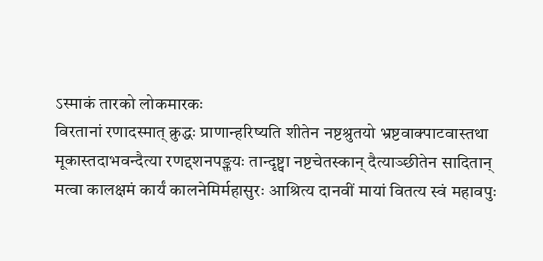ऽस्माकं तारको लोकमारकः
विरतानां रणादस्मात् क्रुद्धः प्राणान्हरिष्यति शीतेन नष्टश्रुतयो भ्रष्टवाक्पाटवास्तथा
मूकास्तदाभवन्दैत्या रणद्दशनपङ्क्तयः तान्दृष्ट्वा नष्टचेतस्कान् दैत्याञ्छीतेन सादितान्
मत्वा कालक्षमं कार्यं कालनेमिर्महासुरः आश्रित्य दानवीं मायां वितत्य स्वं महावपुः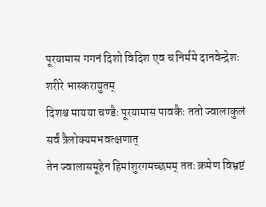पूरयामास गगनं दिशो विदिश एव च निर्ममे दानवेन्द्रेशः शरीरे भास्करायुतम्
दिशश्च मायया चण्डैः पूरयामास पावकैः ततो ज्वालाकुलं सर्वं त्रैलोक्यमभवत्क्षणात्
तेन ज्वालासमूहेन हिमांशुरगमच्छमम् ततः क्रमेण विभ्रष्टं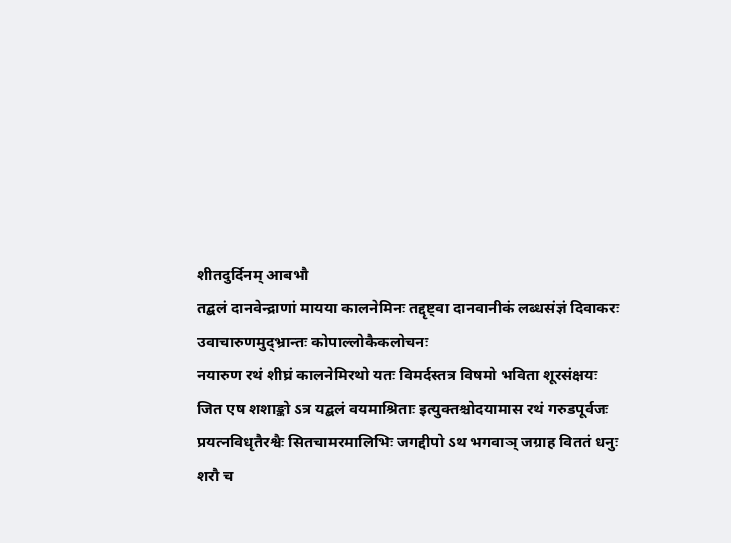शीतदुर्दिनम् आबभौ
तद्बलं दानवेन्द्राणां मायया कालनेमिनः तद्दृष्ट्वा दानवानीकं लब्धसंज्ञं दिवाकरः उवाचारुणमुद्भ्रान्तः कोपाल्लोकैकलोचनः
नयारुण रथं शीघ्रं कालनेमिरथो यतः विमर्दस्तत्र विषमो भविता शूरसंक्षयः
जित एष शशाङ्को ऽत्र यद्बलं वयमाश्रिताः इत्युक्तश्चोदयामास रथं गरुडपूर्वजः
प्रयत्नविधृतैरश्वैः सितचामरमालिभिः जगद्दीपो ऽथ भगवाञ् जग्राह विततं धनुः
शरौ च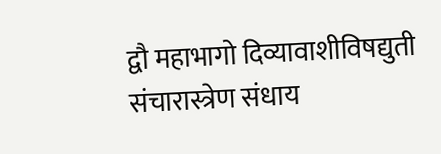द्वौ महाभागो दिव्यावाशीविषद्युती संचारास्त्रेण संधाय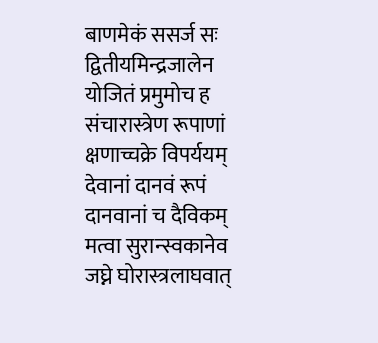बाणमेकं ससर्ज सः
द्वितीयमिन्द्रजालेन योजितं प्रमुमोच ह संचारास्त्रेण रूपाणां क्षणाच्चक्रे विपर्ययम्
देवानां दानवं रूपं दानवानां च दैविकम् मत्वा सुरान्स्वकानेव जघ्ने घोरास्त्रलाघवात्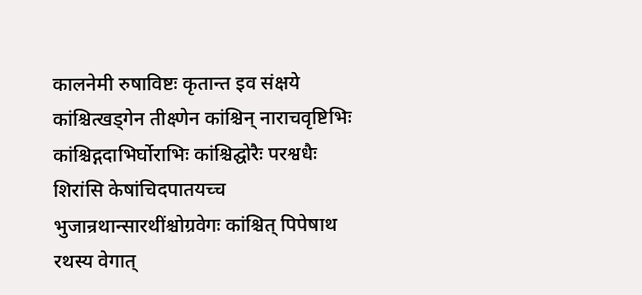कालनेमी रुषाविष्टः कृतान्त इव संक्षये कांश्चित्खड्गेन तीक्ष्णेन कांश्चिन् नाराचवृष्टिभिः कांश्चिद्गदाभिर्घोराभिः कांश्चिद्घोरैः परश्वधैः
शिरांसि केषांचिदपातयच्च भुजान्रथान्सारथींश्चोग्रवेगः कांश्चित् पिपेषाथ रथस्य वेगात्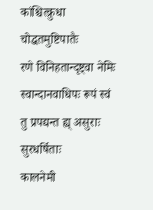कांश्चित्क्रुधा चोद्धतमुष्टिपातैः
रणे विनिहतान्दृष्ट्वा नेमिः स्वान्दानवाधिपः रूपं स्वं तु प्रपद्यन्त ह्य् असुराः सुरधर्षिताः
कालनेमी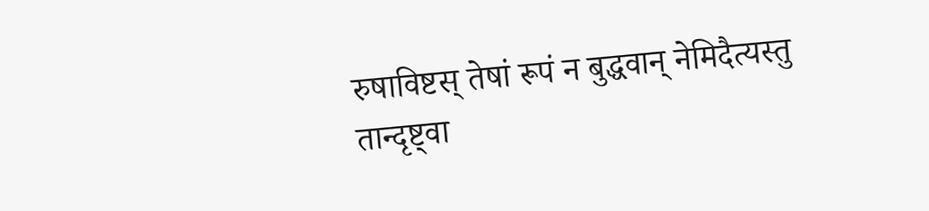रुषाविष्टस् तेषां रूपं न बुद्धवान् नेमिदैत्यस्तु तान्दृष्ट्वा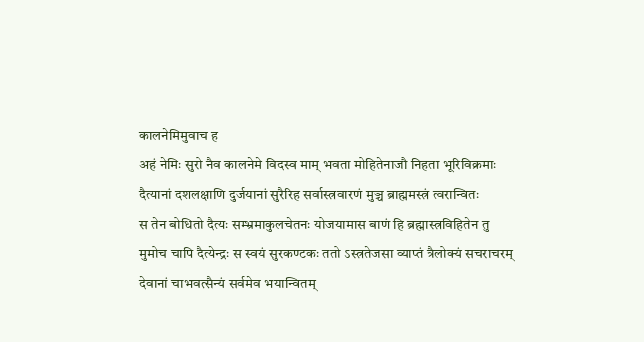कालनेमिमुवाच ह
अहं नेमिः सुरो नैव कालनेमे विदस्व माम् भवता मोहितेनाजौ निहता भूरिविक्रमाः
दैत्यानां दशलक्षाणि दुर्जयानां सुरैरिह सर्वास्त्रवारणं मुञ्च ब्राह्ममस्त्रं त्वरान्वितः
स तेन बोधितो दैत्यः सम्भ्रमाकुलचेतनः योजयामास बाणं हि ब्रह्मास्त्रविहितेन तु
मुमोच चापि दैत्येन्द्रः स स्वयं सुरकण्टकः ततो ऽस्त्रतेजसा व्याप्तं त्रैलोक्यं सचराचरम्
देवानां चाभवत्सैन्यं सर्वमेव भयान्वितम्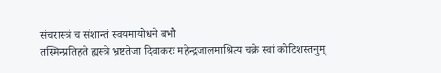संचरास्त्रं च संशान्तं स्वयमायोधने बभौ
तस्मिन्प्रतिहते ह्यस्त्रे भ्रष्टतेजा दिवाकरः महेन्द्रजालमाश्रित्य चक्रे स्वां कोटिशस्तनुम्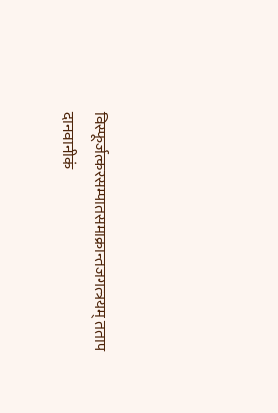विस्फूर्जत्करसम्पातसमाक्रान्तजगत्त्रयम् तताप दानवानीकं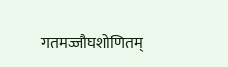गतमज्जौघशोणितम्